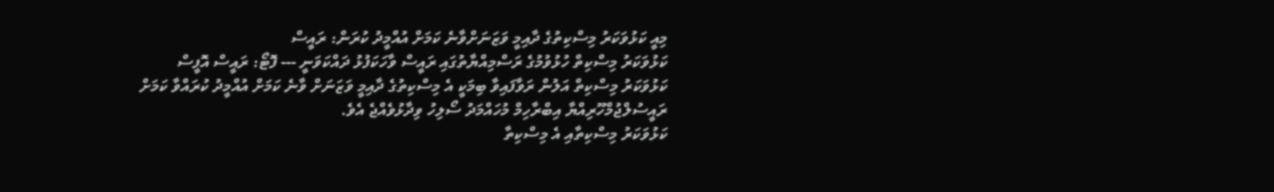މިއީ ކަޅުވަކަރު މިސްކިތުގެ ދާއިމީ ވަޒަނަށްވާނެ ކަމަށް އުއްމީދު ކުރަން: ރައީސް
ކަޅުވަކަރު މިސްކިތް ހުޅުވުމުގެ ރަސްމިއްޔާތުގައި ރައީސް ވާހަކަފުޅު ދައްކަވަނީ --- ފޮޓޯ: ރައީސް އޮފީސް
ކަޅުވަކަރު މިސްކިތް އަލުން ރަވާފައިވާ ބިމަކީ އެ މިސްކިތުގެ ދާއިމީ ވަޒަނަށް ވާނެ ކަމަށް އުއްމީދު ކުރައްވާ ކަމަށް ރައީސުލްޖުމްހޫރިއްޔާ އިބްރާހިމް މުހައްމަދު ސޯލިހު ވިދާޅުވެއްޖެ އެވެ.
ކަޅުވަކަރު މިސްކިތާއި އެ މިސްކިތާ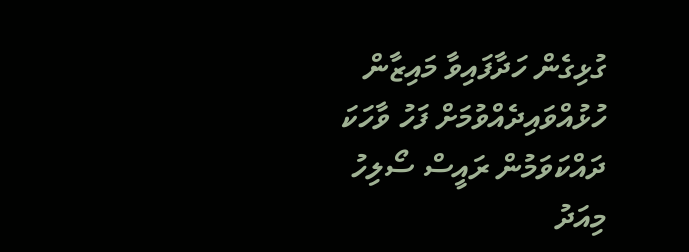ގުޅިގެން ހަދާފައިވާ މައިޒާން ހުޅުއްވައިދެއްވުމަށް ފަހު ވާހަކަ ދައްކަވަމުން ރައީސް ސޯލިހު މިއަދު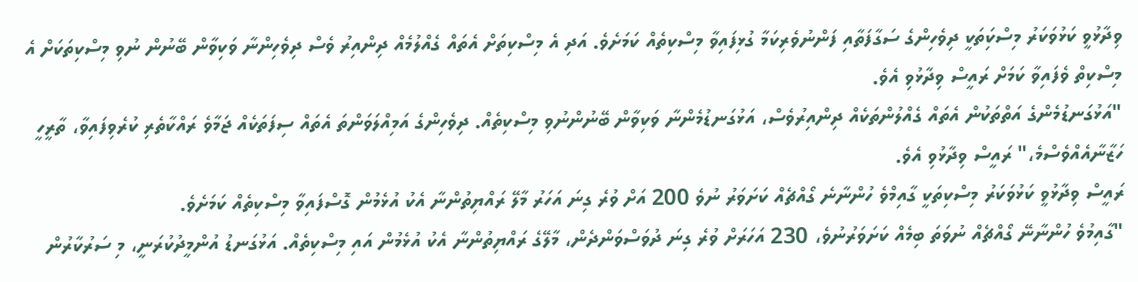ވިދާޅުވީ ކަޅުވަކަރު މިސްކަިތަކީ ދިވެހިންގެ ސަގާފަތާއި ފަންނުވެރިކަމާ ގުޅިފައިވާ މިސްކިތެއް ކަމަށެވެ. އަދި އެ މިސްކިތަށް އެތައް ގެއްލުމެއް ދިންއިރު ވެސް ދިވެހިންނާ ވަކިވާން ބޭނުން ނުވި މިސްކިތަކަށް އެ މިސްކިތް ވެފައިވާ ކަމަށް ރައީސް ވިދާޅުވި އެވެ.
"އަޅުގަނޑުމެންގެ އަތްތަކުން އެތައް ގެއްލުންތަކެއް ދިންއިރުވެސް، އަޅުގަނޑުމެންނާ ވަކިވާން ބޭނުންނުވި މިސްކިތެއް. ދިވެހިންގެ އަމިއްލަވަންތަ އެތައް ސިފަތަކެއް ޖަމާވެ ރައްކާތެރި ކުރެވިފައިވާ، ތާރީހީ ހަޒާނާއެއްވެސްމެ،" ރައީސް ވިދާޅުވި އެވެ.
ރައީސް ވިދާޅުވީ ކަޅުވަކަރު މިސްކިތަކީ ގާއިމްވެ ހުންނާނެ ގޯއްޗެއް ކަށަވަރު ނުވެ 200 އަށް ވުރެ ގިނަ އަހަރު މާލޭ ރައްޔިތުންނާ އެކު އުޅެމުން ގޮސްފައިވާ މިސްކިތެއް ކަމަށެވެ.
"ގާއިމުވެ ހުންނާނޭ ގޯއްޗެއް ނުވަތަ ބިމެއް ކަށަވަރުނުވެ، 230 އަހަރަށް ވުރެ ގިނަ ދުވަސްވަންދެން، މާލޭގެ ރައްޔިތުންނާ އެކު އުޅެމުން އައި މިސްކިތެއް. އަޅުގަނޑު އުންމީދުކުރަނީ، މި ސަރުކާރުން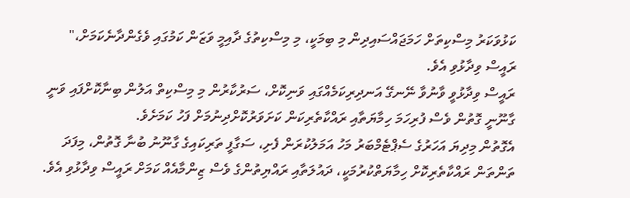ކަޅުވަކަރު މިސްކިތަށް ހަމަޖައްސައިދިން މި ބިމަކީ، މި މިސްކިތުގެ ދާއިމީ ވަޒަން ކަމުގައި ވެގެންދާނެކަމަށް،" ރައީސް ވިދާޅުވި އެވެ.
ރައީސް ވިދާޅުވީ ވާނުވާ ނޭނގޭ އަނދިރިކަމެއްގައި ވަނިކޮށް، ސަރުކާރުން މި މިސްކިތް އަލުން ބިނާކޮށްފައި ވަނީ ގާނޫނީ ގޮތުން ވެސް ފުރިހަމަ ހިމާޔަތާއި ރައްކާތެރިކަން ކަށަވަރުކޮށްދިނުމަށް ފަހު ކަމަށެވެ.
އެގޮތުން މިދިޔަ އަހަރުގެ ސެޕްޓެމްބަރު މަހު އަމަލުކުރަން ފެށި، ސަގާފީ ތަރިކައިގެ ގާނޫނު ބުނާ ގޮތުން، މިފަދަ ތަންތަން ރައްކާތެރިކޮށް ހިމާޔަތްކުރުމަކީ، ދައުލަތާއި ރައްޔިތުންގެ ވެސް ޒިންމާއެއް ކަމަށް ރައީސް ވިދާޅުވި އެވެ.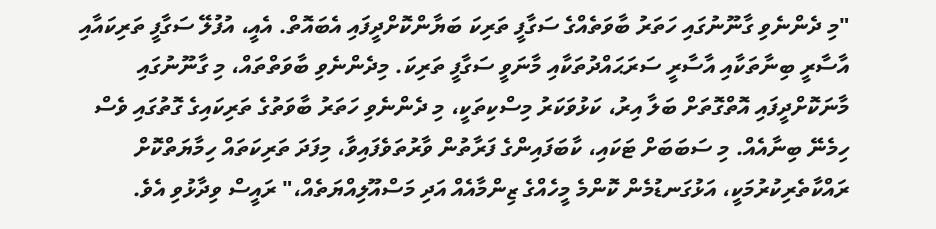"މި ދެންނެވި ގާނޫނުގައި ހަތަރު ބާވަތެއްގެ ސަގާފީ ތަރިކަ ބަޔާންކޮށްދީފައި އެބައޮތް. އެއީ، އުފުލޭ ސަގާފީ ތަރިކައާއި އާސާރީ ބިނާތަކާއި އާސާރީ ސަރަޙައްދުތަކާއި މާނަވީ ސަގާފީ ތަރިކަ. މިދެންނެވި ބާވަތްތައް، މި ގާނޫނުގައި މާނަކޮށްދީފައި އޮތްގޮތަށް ބަލާ އިރު، ކަޅުވަކަރު މިސްކިތަކީ، މި ދެންނެވި ހަތަރު ބާވަތުގެ ތަރިކައިގެ ގޮތުގައި ވެސް ހިމެނޭ ބިނާއެއް. މި ސަބަބަށް ޓަކައި، ކާބަފައިންގެ ފަރާތުން ވާރުތަވެފައިވާ، މިފަދަ ތަރިކަތައް ހިމާޔަތްކޮށް ރައްކާތެރިކުރުމަކީ، އަޅުގަނޑުމެން ކޮންމެ މީހެއްގެ ޒިންމާއެއް އަދި މަސްއޫލިއްޔަތެއް،" ރައީސް ވިދާޅުވި އެވެ.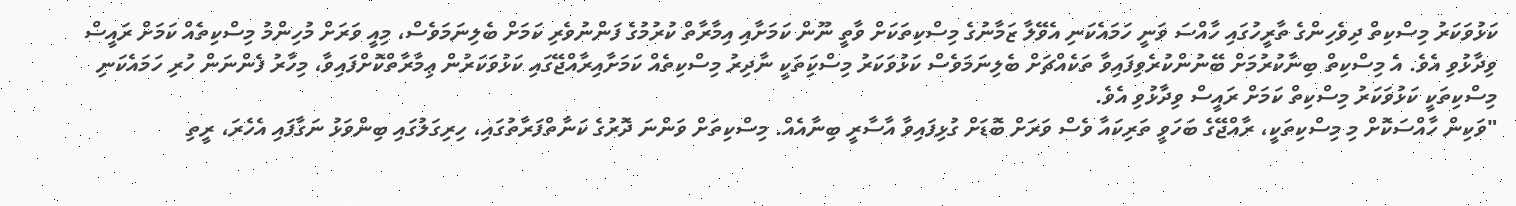ކަޅުވަކަރު މިސްކިތް ދިވެހިންގެ ތާރީހުގައި ހާއްސަ ވަނީ ހަމައެކަނި އެވޭލާ ޒަމާނުގެ މިސްކިތަކަށް ވާތީ ނޫން ކަމަށާއި އިމާރާތް ކުރުމުގެ ފަންނުވެރި ކަމަށް ބެލިނަމަވެސް، މިއީ ވަރަށް މުހިންމު މިސްކިތެއް ކަމަށް ރައީސް ވިދާޅުވި އެވެ. އެ މިސްކިތް ބިނާކުރުމަށް ބޭނުންކުރެވިފައިވާ ތަކެއްޗަށް ބެލިނަމަވެސް ކަޅުވަކަރު މިސްކިަތަކީ ނާދިރު މިސްކިތެއް ކަމަށާއިރާއްޖޭގައި ކަޅުވަކަރުން ޢިމާރާތްކޮށްފައިވާ، މިހާރު ފެންނަން ހުރި ހަމައެކަނި މިސްކިތަކީ ކަޅުވަކަރު މިސްކިތް ކަމަށް ރައީސް ވިދާޅުވި އެވެ.
"ވަކިން ހާއްސަކޮށް މި މިސްކިތަކީ، ރާއްޖޭގެ ބަހަވީ ތަރިކައާ ވެސް ވަރަށް ބޮޑަށް ގުޅިފައިވާ އާސާރީ ބިނާއެއް. މިސްކިތަށް ވަންނަ ދޮރުގެ ކަނާތްފަރާތުގައި، ހިރިގަލުގައި ބިންވަޅު ނަގާފައި އެހެރަ، ރީތި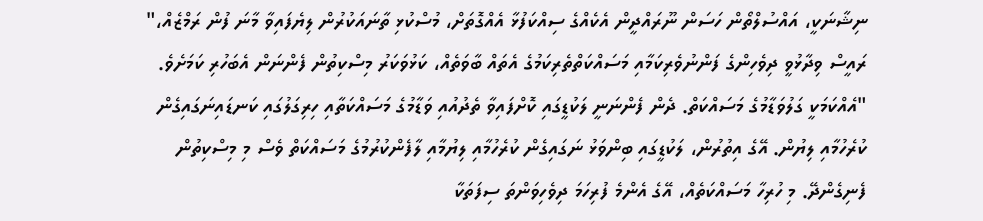ނިޝާނަކީ، އައްސުލްތޯން ހަސަން ނޫރައްދީން އެކެއްގެ ސިއްކަފުޅާ އެއްގޮތަށް، މުސްކުޅި ތާނައަކުރުން ލިޔެފައިވާ މާނަ ފުން ރަމްޒެއް،"
ރައީސް ވިދާޅުވީ ދިވެހިންގެ ފަންނުވެރިކަމާއި މަސައްކަތްތެރިކަމުގެ އެތައް ބާވަތެއް، ކަޅުވަކަރު މިސްކިތުން ފެންނަން އެބަހުރި ކަމަށެވެ.
"އެއްކަމަކީ ގަލުވަޑާމުގެ މަސައްކަތް. ދެން ފެންނަނީ ލަކުޑީގައި ކޮށްފައިވާ ތެދުއުއި ވަޑާމުގެ މަސައްކަތާއި ހިރިގަލުގައި ކަނޑައިނަގައިގެން ކުރެހުމާއި ލިޔުން. އޭގެ އިތުރުން، ލަކުޑީގައި ބިންވަޅު ނަގައިގެން ކުރެހުމާއި ލިޔުމާއި ލާފެންކުރުމުގެ މަސައްކަތް ވެސް މި މިސްކިތުން ފެނިގެންދޭ. މި ހުރިހާ މަސައްކަތެއް، އޭގެ އެންމެ ފުރިހަމަ ދިވެހިވަންތަ ސިފަތަކާ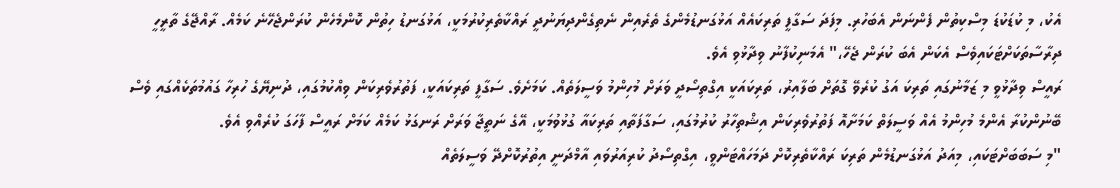އެކު، މި ކުޑަކުޑަ މިސްކިތުން ފެންނަން އެބަހުރި. މިފަދަ ސަގާފީ ތަރިކައެއް އަޅުގަނޑުމެންގެ ތެރެއިން ނެތިގެންދިޔަނުދީ ރައްކާތެރިކުރުމަކީ، އަޅުގަނޑު ހިތުން ކޮންމެހެން ކުރަންޖެހޭނެ ކަމެއް. ރާއްޖޭގެ ތާރީހީ ދިރާސާތަކަށްޓަކައިވެސް އެކަން އެބަ ކުރަން ޖެހޭ،" އެމަނިކުފާނު ވިދާޅުވި އެވެ.
ރައީސް ވިދާޅުވީ މި ޒަމާނުގައި ތަރިކަ އަގު ކުރެވޭ ގޮތަށް ބަލާއިރު، ތަރިކައަކީ އިގްތިސޯދީ ވަރަށް މުހިންމު ވަސީލަތެއް. ކަމަށެވެ. ސަގާފީ ތަރިކައަކީ، ފަތުރުވެރިކަން ވިއްކުމުގައި، ދުނިޔޭގެ ހުރިހާ ގައުމުތަކެއްގައި ވެސް ބޭނުންކުރާ އެންމެ މުހިންމު އެއް ވަސީލަތް ކަމަށާއޮ ފަތުރުވެރިކަން އިޝްތިހާރު ކުރުމުގައި، ސަގާފަތާއި ތަރިކައާ ގުޅުވުމަކީ، އޭގެ ނަތީޖާ ވަރަށް ރަނގަޅު ކަމެއް ކަމަށް ރައީސް ފާހަގަ ކުރެއްވި އެވެ.
"މި ސަބަބަށްޓަކައި، މިއަދު އަޅުގަނޑުމެން ތަރިކަ ރައްކާތެރިކޮށް ދަމަހައްޓަންވީ، އިގްތިސޯދު ކުރިއަރުވައި އާމްދަނީ އިތުރުކޮށްދޭ ވަސީލަތެއް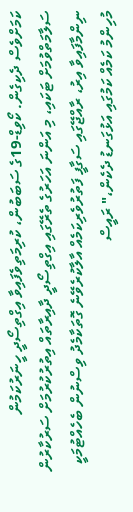ކަމަށްވެސް ދެކިގެން. ކޯވިޑް-19ގެ ސަބަބުން، ކުރިމަތިވެފައިވާ އިގްތިސޯދީ ހީނަރުކަމުން ސަލާމަތްވުމަށް ޓަކައި، މި އަންނަ އަހަރުގެ ތެރޭގައި އިގްތިސޯދީ ދާއިރާތައް އިތުރުކުރުމަށް ސަރުކާރުން ނިންމާފައިވާ އިރު، ރާއްޖޭގައި ސަގާފީ ފަތުރުވެރިކަމެއް އާލާކުރެވޭނެ ގޮތަކާމެދު ވިސްނުން ބެހެއްޓުމަކީ މުހިންމު ކަމެއް ކަމުގައި އަޅުގަނޑު ދެކެން،" ރައީސް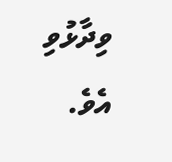ވިދާޅުވި އެވެ.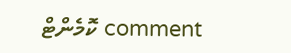comment ކޮމެންޓް